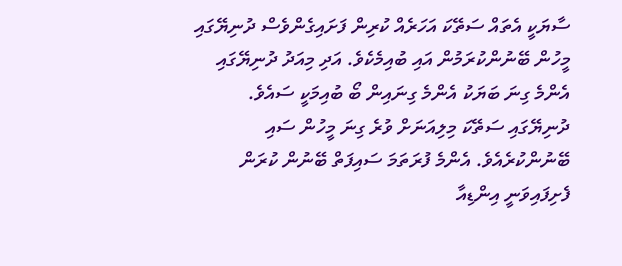ސާޔަކީ އެތައް ސަތޭކަ އަހަރެއް ކުރިން ފަށައިގެންވެސް ދުނިޔޭގައި މީހުން ބޭނުންކުރަމުން އައި ބުއިމެކެވެ. އަދި މިއަދު ދުނިޔޭގައި އެންމެ ގިނަ ބަޔަކު އެންމެ ގިނައިން ބޯ ބުއިމަކީ ސައެވެ. ދުނިޔޭގައި ސަތޭކަ މިލިއަނަށް ވުރެ ގިނަ މީހުން ސައި ބޭނުންކުރެއެވެ. އެންމެ ފުރަތަމަ ސައިފަތް ބޭނުން ކުރަން ފެށިފައިވަނީ އިންޑިއާ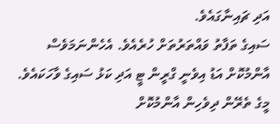އަދި ޗައިނާގައެވެ.
ސައިގެ ތަފާތު ވައްތަރުތަށް ހުރެއެވެ. އެހެންނަމަވެސް އާންމުކޮށް އަޑު އިވެނީ ގްރީން ޓީ އަދި ކަޅު ސައިގެ ވާހަކައެވެ. މީގެ ތެރޭން ދިވެހިން އާންމުކޮށް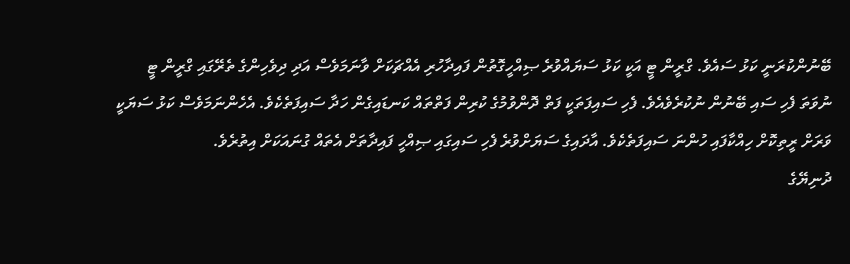ބޭނުންކުރަނީ ކަޅު ސައެވެ. ގްރީން ޓީ އަކީ ކަޅު ސަޔައްވުރެ ޞިއްހީގޮތުން ފައިދާހުރި އެއްޗަކަށް ވާނަމަވެސް އަދި ދިވެހިންގެ ތެރޭގައި ގްރީން ޓީ ނުވަތަ ފެހި ސައި ބޭނުން ނުކުރެވެއެވެ. ފެހި ސައިފަތަކީ ފަތް ދޮންވުމުގެ ކުރިން ފަތްތައް ކަނޑައިގެން ހަދާ ސައިފަތެކެވެ. އެހެންނަމަވެސް ކަޅު ސަޔަކީ ވަރަށް ރީތިކޮށް ހިއްކާފައި ހުންނަ ސައިފަތެކެވެ. އާދައިގެ ސަޔަށްވުރެ ފެހި ސައިގައި ޞިއްހީ ފައިދާތަށް އެތައް ގުނައަކަށް އިތުރެވެ.
ދުނިޔޭގެ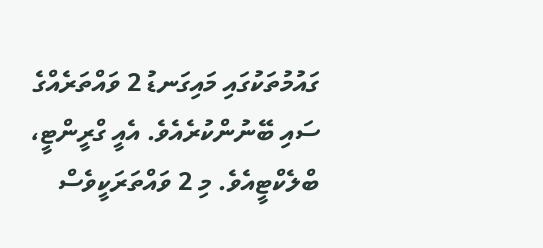ގައުމުތަކުގައި މައިގަނޑު 2 ވައްތަރެއްގެ ސައި ބޭނުންކުރެއެވެ. އެއީ ގްރީންޓީ، ބްލެކްޓީއެވެ. މި 2 ވައްތަރަކީވެސް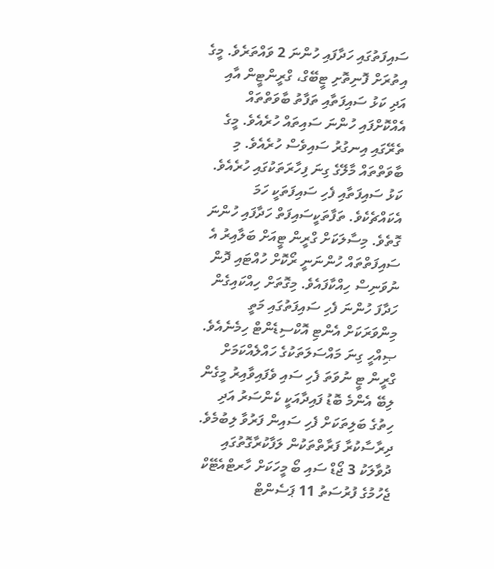ސައިފަތުގައި ހަދާފައި ހުންނަ 2 ވައްތަރެވެ. މީގެ އިތުރަށް ފޮނިތޮށި ޓީބޭގް، ގްރީންޓީން އާއި އަދި ކަޅު ސައިފަތާއި ތަފާތު ބާވަތްތައް އެއްކޮށްފައި ހުންނަ ސައިތައް ހުރެއެވެ. މީގެ ތެރޭގައި އިނގުރު ސައިވެސް ހުރެއެވެ. މި ބާވަތްތައް މާލޭގެ ގިނަ ފިހާރަތަކުގައި ހުރެއެވެ. ކަޅު ސައިފަތާއި ފެހި ސައިފަތަކީ ހަމަ އެކައްޗެކެވެ. ތަފާތަކީސައިފަތް ހަދާފައި ހުންނަ ގޮތެވެ. މިސާލަކަށް ގްރީން ޓީއަށް ބަލާއިރު އެ ސައިފަތްތައް ހުންނަނީ ރޯކޮށް ހުއްޓައި ދޮން ނުވަނިސް ހިއްކާފައެވެ. މިގޮތަށް ހިއްކައިގެން ހަދާފަ ހުންނަ ފެހި ސައިފަތުގައި މަތީ މިންވަރަކަށް އެންޓި އޮކްސިޑެންޓް ހިމެނެއެވެ.
ޞިއްހީ ގިނަ މައްސަލަތަކުގެ ހައްލެއްކަމަށް ގްރީން ޓީ ނުވަތަ ފެހި ސައި ވެފައިވާއިރު މީގެން ލިބޭ އެންމެ ބޮޑު ފައިދާއަކީ ކެންސަރު އަދި ހިތުގެ ބަލިތަކަށް ފެހި ސައިން ފަރުވާ ލިބުމެވެ. ދިރާސާކުރާ ފަރާތްތަކުން ލަފާކުރާގޮތުގައި ދުވާލަކު 3 ޖޯޑް ސައި ބޯ މީހަކަށް ހާރޓްއެޓޭކް ޖެހުމުގެ ފުރުސަތު 11 ޕަސެންޓް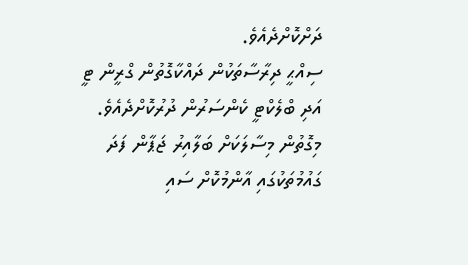ދަށްކޮށްދެއެވެ.
ސިއްޙީ ދިރާސާތަކުން ދައްކާގޮތުން ގްރީން ޓީ އަދި ބްލެކްޓީ ކެންސަރުން ދުރުކޮށްދެއެވެ. މިގޮތުން މިސާލަކަށް ބަލާއިރު ޖަޕާން ފަދަ ގައުމުތަކުގައި އާންމުކޮށް ސައި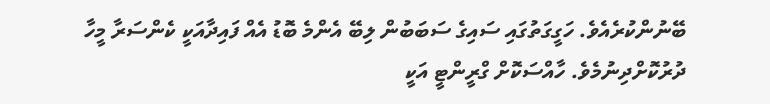ބޭނުންކުރެއެވެ. ހަގީގަތުގައި ސައިގެ ސަބަބުން ލިބޭ އެންމެ ބޮޑު އެއް ފައިދާއަކީ ކެންސަރާ މީހާ ދުރުކޮށްދިނުމެވެ. ހާއްސަކޮށް ގްރީންޓީ އަކީ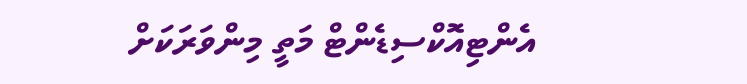އެންޓިއޮކްސިޑެންޓް މަތީ މިންވަރަކަށް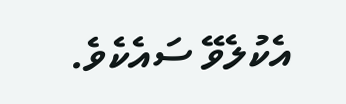އެކުލެވޭ ސައެކެވެ.